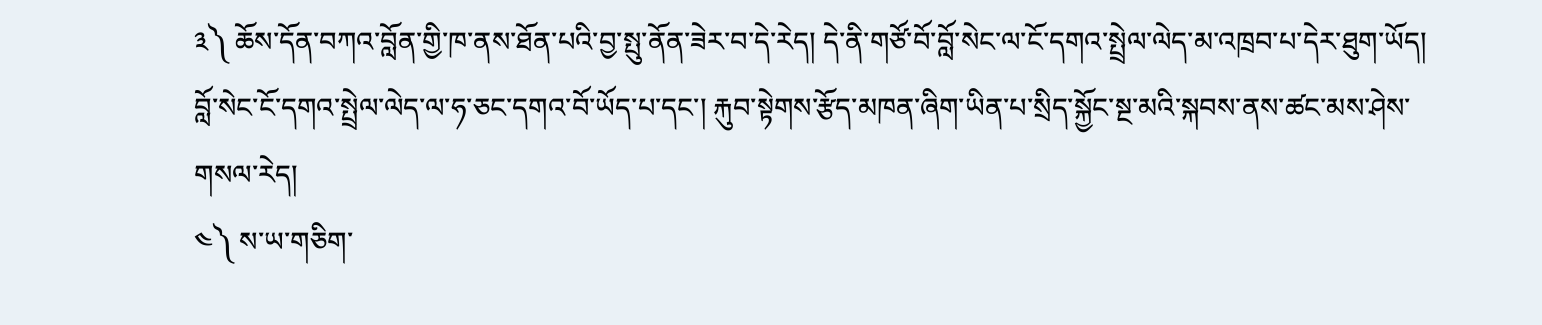༣༽ ཆོས་དོན་བཀའ་བློན་གྱི་ཁ་ནས་ཐོན་པའི་བྱ་སྤུ་ནོན་ཟེར་བ་དེ་རེད། དེ་ནི་གཙོ་བོ་བློ་སེང་ལ་ངོ་དགའ་སྤྲེལ་ལེད་མ་འཁྲབ་པ་དེར་ཐུག་ཡོད། བློ་སེང་ངོ་དགའ་སྤྲེལ་ལེད་ལ་ཧ་ཅང་དགའ་བོ་ཡོད་པ་དང་། རྐུབ་སྟེགས་རྩོད་མཁན་ཞིག་ཡིན་པ་སྲིད་སྐྱོང་སྔ་མའི་སྐབས་ནས་ཚང་མས་ཤེས་གསལ་རེད།
༤༽ ས་ཡ་གཅིག་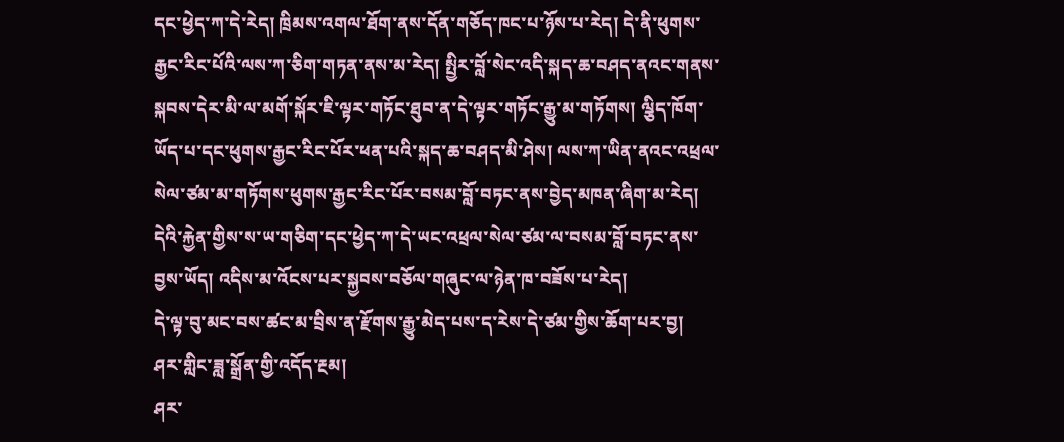དང་ཕྱེད་ཀ་དེ་རེད། ཁྲིམས་འགལ་ཐོག་ནས་དོན་གཅོད་ཁང་པ་ཉོས་པ་རེད། དེ་ནི་ཕུགས་རྒྱང་རིང་པོའི་ལས་ཀ་ཅིག་གཏན་ནས་མ་རེད། སྤྱིར་བློ་སེང་འདི་སྐད་ཆ་བཤད་ནའང་གནས་སྐབས་དེར་མི་ལ་མགོ་སྐོར་ཇི་ལྟར་གཏོང་ཐུབ་ན་དེ་ལྟར་གཏོང་རྒྱུ་མ་གཏོགས། ལྕིད་ཁོག་ཡོད་པ་དང་ཕུགས་རྒྱང་རིང་པོར་ཕན་པའི་སྐད་ཆ་བཤད་མི་ཤེས། ལས་ཀ་ཡིན་ནའང་འཕྲལ་སེལ་ཙམ་མ་གཏོགས་ཕུགས་རྒྱང་རིང་པོར་བསམ་བློ་བཏང་ནས་བྱེད་མཁན་ཞིག་མ་རེད། དེའི་རྐྱེན་གྱིས་ས་ཡ་གཅིག་དང་ཕྱེད་ཀ་དེ་ཡང་འཕྲལ་སེལ་ཙམ་ལ་བསམ་བློ་བཏང་ནས་བྱས་ཡོད། འདིས་མ་འོངས་པར་སྐྱབས་བཅོལ་གཞུང་ལ་ཉེན་ཁ་བཟོས་པ་རེད།
དེ་ལྟ་བུ་མང་བས་ཚང་མ་བྲིས་ན་རྫོགས་རྒྱུ་མེད་པས་ད་རེས་དེ་ཙམ་གྱིས་ཆོག་པར་བྱ།
ཤར་གླིང་ཟླ་སྒྲོན་གྱི་འདོད་རྔམ།
ཤར་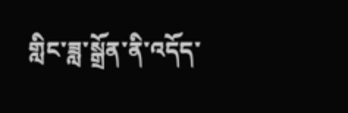གླིང་ཟླ་སྒྲོན་ནི་འདོད་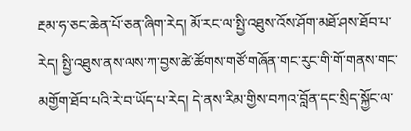རྔམ་ཧ་ཅང་ཆེན་པོ་ཅན་ཞིག་རེད། མོ་རང་ལ་སྤྱི་འཐུས་འོས་ཤོག་མཐོ་ཤས་ཐོབ་པ་རེད། སྤྱི་འཐུས་ནས་ལས་ཀ་བྱས་ཚེ་ཚོགས་གཙོ་གཞོན་གང་རུང་གི་གོ་གནས་གང་མགྱོག་ཐོབ་པའི་རེ་བ་ཡོད་པ་རེད། དེ་ནས་རིམ་གྱིས་བཀའ་བློན་དང་སྲིད་སྐྱོང་ལ་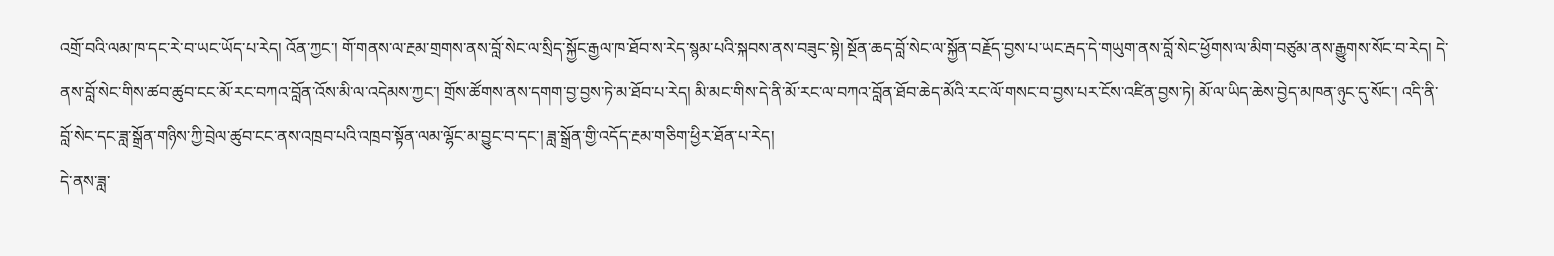འགྲོ་བའི་ལམ་ཁ་དང་རེ་བ་ཡང་ཡོད་པ་རེད། འོན་ཀྱང་། གོ་གནས་ལ་རྔམ་གྲགས་ནས་བློ་སེང་ལ་སྲིད་སྐྱོང་རྒྱལ་ཁ་ཐོབ་ས་རེད་སྙམ་པའི་སྐབས་ནས་བཟུང་སྟེ། སྔོན་ཆད་བློ་སེང་ལ་སྐྱོན་བརྗོད་བྱས་པ་ཡང་རྦད་དེ་གཡུག་ནས་བློ་སེང་ཕྱོགས་ལ་མིག་བཙུམ་ནས་རྒྱུགས་སོང་བ་རེད། དེ་ནས་བློ་སེང་གིས་ཚབ་ཚུབ་ངང་མོ་རང་བཀའ་བློན་འོས་མི་ལ་འདེམས་ཀྱང་། གྲོས་ཚོགས་ནས་དགག་བྱ་བྱས་ཏེ་མ་ཐོབ་པ་རེད། མི་མང་གིས་དེ་ནི་མོ་རང་ལ་བཀའ་བློན་ཐོབ་ཆེད་མོའི་རང་ལོ་གསང་བ་བྱས་པར་ངོས་འཛིན་བྱས་ཏེ། མོ་ལ་ཡིད་ཆེས་བྱེད་མཁན་ཉུང་དུ་སོང་། འདི་ནི་བློ་སེང་དང་ཟླ་སྒྲོན་གཉིས་ཀྱི་བྲེལ་ཚུབ་ངང་ནས་འཁྲབ་པའི་འཁྲབ་སྟོན་ལམ་ལྷོང་མ་བྱུང་བ་དང་། ཟླ་སྒྲོན་གྱི་འདོད་རྔམ་གཅིག་ཕྱིར་ཐོན་པ་རེད།
དེ་ནས་ཟླ་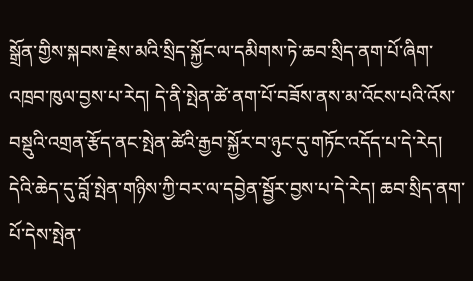སྒྲོན་གྱིས་སྐབས་རྗེས་མའི་སྲིད་སྐྱོང་ལ་དམིགས་ཏེ་ཆབ་སྲིད་ནག་པོ་ཞིག་འཁྲབ་ཁུལ་བྱས་པ་རེད། དེ་ནི་སྤེན་ཚེ་ནག་པོ་བཟོས་ནས་མ་འོངས་པའི་འོས་བསྡུའི་འགྲན་རྩོད་ནང་སྤེན་ཚེའི་རྒྱབ་སྐྱོར་བ་ཉུང་དུ་གཏོང་འདོད་པ་དེ་རེད། དེའི་ཆེད་དུ་བློ་སྤེན་གཉིས་ཀྱི་བར་ལ་དབྱེན་སྦྱོར་བྱས་པ་དེ་རེད། ཆབ་སྲིད་ནག་པོ་དེས་སྤེན་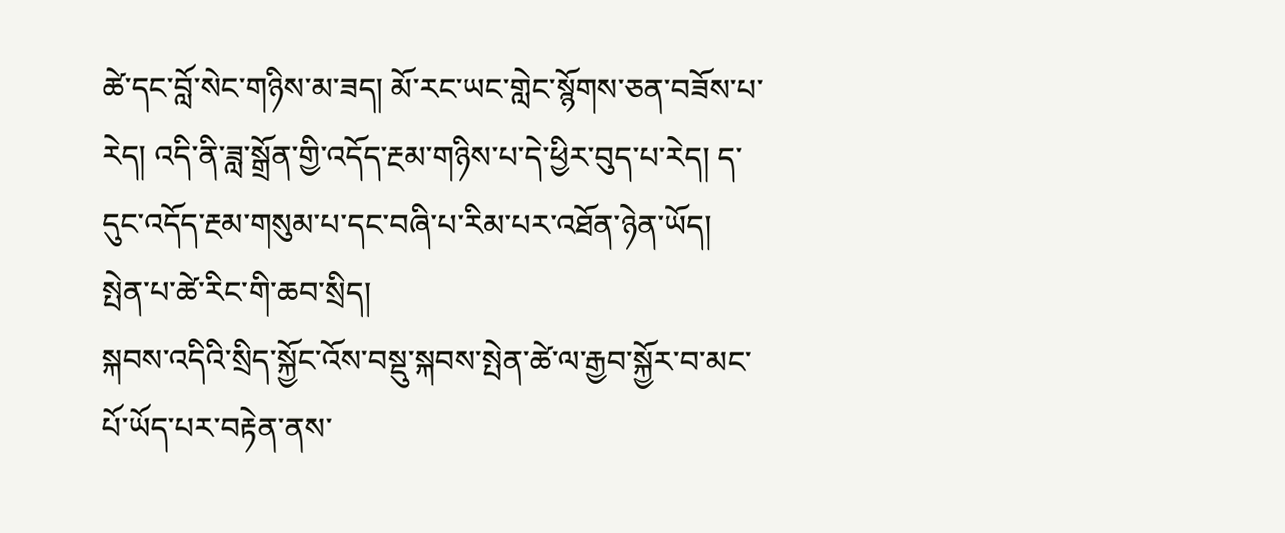ཚེ་དང་བློ་སེང་གཉིས་མ་ཟད། མོ་རང་ཡང་གླེང་སྙོགས་ཅན་བཟོས་པ་རེད། འདི་ནི་ཟླ་སྒྲོན་གྱི་འདོད་རྔམ་གཉིས་པ་དེ་ཕྱིར་བུད་པ་རེད། ད་དུང་འདོད་རྔམ་གསུམ་པ་དང་བཞི་པ་རིམ་པར་འཐོན་ཉེན་ཡོད།
སྤེན་པ་ཚེ་རིང་གི་ཆབ་སྲིད།
སྐབས་འདིའི་སྲིད་སྐྱོང་འོས་བསྡུ་སྐབས་སྤེན་ཚེ་ལ་རྒྱབ་སྐྱོར་བ་མང་པོ་ཡོད་པར་བརྟེན་ནས་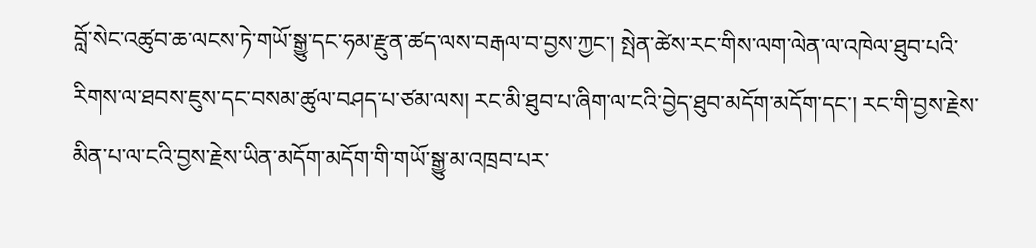བློ་སེང་འཚུབ་ཆ་ལངས་ཏེ་གཡོ་སྒྱུ་དང་ཧམ་རྫུན་ཚད་ལས་བརྒལ་བ་བྱས་ཀྱང་། སྤེན་ཚེས་རང་གིས་ལག་ལེན་ལ་འཁེལ་ཐུབ་པའི་རིགས་ལ་ཐབས་ཇུས་དང་བསམ་ཚུལ་བཤད་པ་ཙམ་ལས། རང་མི་ཐུབ་པ་ཞིག་ལ་ངའི་བྱེད་ཐུབ་མདོག་མདོག་དང་། རང་གི་བྱས་རྗེས་མིན་པ་ལ་ངའི་བྱས་རྗེས་ཡིན་མདོག་མདོག་གི་གཡོ་སྒྱུ་མ་འཁྲབ་པར་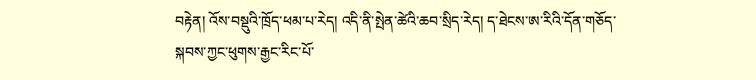བརྟེན། འོས་བསྡུའི་ཁྲོད་ཕམ་པ་རེད། འདི་ནི་སྤེན་ཚེའི་ཆབ་སྲིད་རེད། ད་ཐེངས་ཨ་རིའི་དོན་གཅོད་སྐབས་ཀྱང་ཕུགས་རྒྱང་རིང་པོ་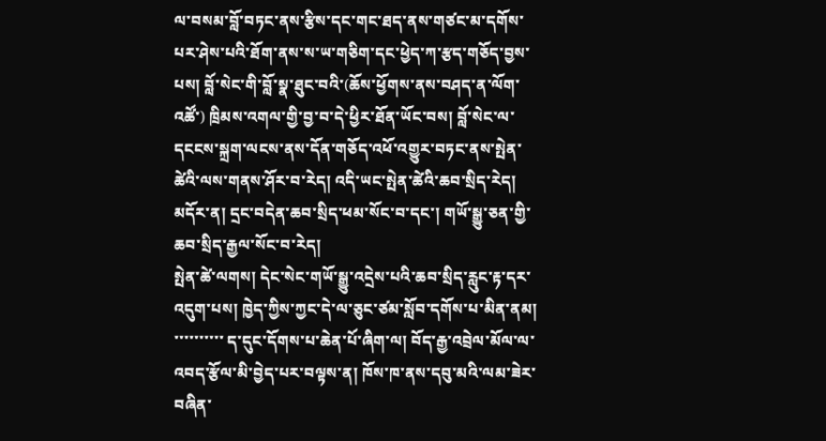ལ་བསམ་བློ་བཏང་ནས་རྩིས་དང་གང་ཐད་ནས་གཙང་མ་དགོས་པར་ཤེས་པའི་ཐོག་ནས་ས་ཡ་གཅིག་དང་ཕྱེད་ཀ་རྩད་གཅོད་བྱས་པས། བློ་སེང་གི་བློ་སྣ་ཐུང་བའི་(ཆོས་ཕྱོགས་ནས་བཤད་ན་ལོག་འཚོ་) ཁྲིམས་འགལ་གྱི་བྱ་བ་དེ་ཕྱིར་ཐོན་ཡོང་བས། བློ་སེང་ལ་དངངས་སྐྲག་ལངས་ནས་དོན་གཅོད་འཕོ་འགྱུར་བཏང་ནས་སྤེན་ཚེའི་ལས་གནས་ཤོར་བ་རེད། འདི་ཡང་སྤེན་ཚེའི་ཆབ་སྲིད་རེད། མདོར་ན། དྲང་བདེན་ཆབ་སྲིད་ཕམ་སོང་བ་དང་། གཡོ་སྒྱུ་ཅན་གྱི་ཆབ་སྲིད་རྒྱལ་སོང་བ་རེད།
སྤེན་ཚེ་ལགས། དེང་སེང་གཡོ་སྒྱུ་འདྲེས་པའི་ཆབ་སྲིད་རླུང་རྟ་དར་འདུག་པས། ཁྱེད་ཀྱིས་ཀྱང་དེ་ལ་ཅུང་ཙམ་སློབ་དགོས་པ་མིན་ནམ།
་་་་་་་་་་ ད་དུང་དོགས་པ་ཆེན་པོ་ཞིག་ལ། བོད་རྒྱ་འབྲེལ་མོལ་ལ་འབད་རྩོལ་མི་བྱེད་པར་བལྟས་ན། ཁོས་ཁ་ནས་དབུ་མའི་ལམ་ཟེར་བཞིན་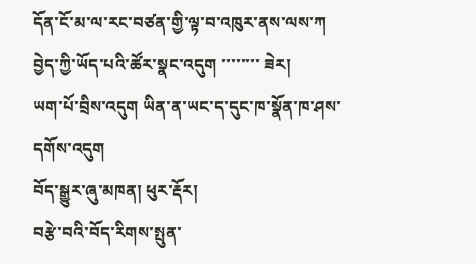དོན་ངོ་མ་ལ་རང་བཙན་གྱི་ལྟ་བ་འཁུར་ནས་ལས་ཀ བྱེད་ཀྱི་ཡོད་པའི་ཚོར་སྣང་འདུག ་་་་་་་་ ཟེར།
ཡག་པོ་བྲིས་འདུག ཡིན་ན་ཡང་ད་དུང་ཁ་སྣོན་ཁ་ཤས་དགོས་འདུག
བོད་སྒྱུར་ཞུ་མཁན། ཕུར་རྡོར།
བརྩེ་བའི་བོད་རིགས་སྤུན་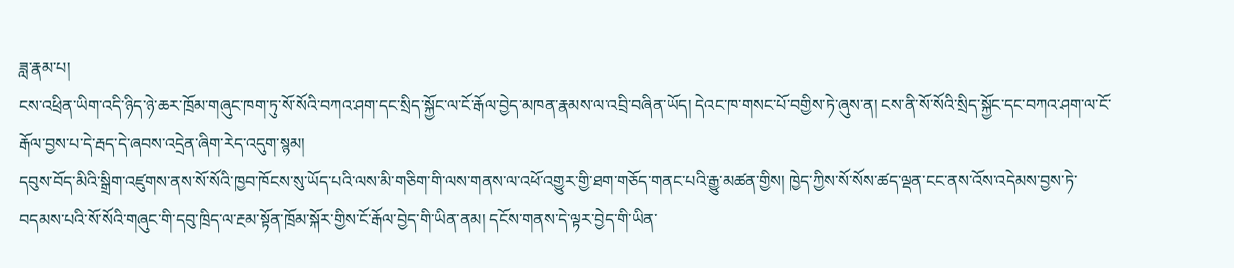ཟླ་རྣམ་པ།
ངས་འཕྲིན་ཡིག་འདི་ཉིད་ཉེ་ཆར་ཁྲོམ་གཞུང་ཁག་ཏུ་སོ་སོའི་བཀའ་ཤག་དང་སྲིད་སྐྱོང་ལ་ངོ་རྒོལ་བྱེད་མཁན་རྣམས་ལ་འབྲི་བཞིན་ཡོད། དེའང་ཁ་གསང་པོ་བགྱིས་ཏེ་ཞུས་ན། ངས་ནི་སོ་སོའི་སྲིད་སྐྱོང་དང་བཀའ་ཤག་ལ་ངོ་རྒོལ་བྱས་པ་དེ་རྦད་དེ་ཞབས་འདྲེན་ཞིག་རེད་འདུག་སྙམ།
དབུས་བོད་མིའི་སྒྲིག་འཛུགས་ནས་སོ་སོའི་ཁྱབ་ཁོངས་སུ་ཡོད་པའི་ལས་མི་གཅིག་གི་ལས་གནས་ལ་འཕོ་འགྱུར་གྱི་ཐག་གཅོད་གནང་པའི་རྒྱུ་མཚན་གྱིས། ཁྱེད་ཀྱིས་སོ་སོས་ཚད་ལྡན་ངང་ནས་འོས་འདེམས་བྱས་ཏེ་བདམས་པའི་སོ་སོའི་གཞུང་གི་དབུ་ཁྲིད་ལ་རྔམ་སྟོན་ཁྲོམ་སྐོར་གྱིས་ངོ་རྒོལ་བྱེད་གི་ཡིན་ནམ། དངོས་གནས་དེ་ལྟར་བྱེད་གི་ཡིན་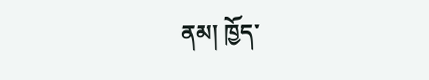ནམ། ཁྱོད་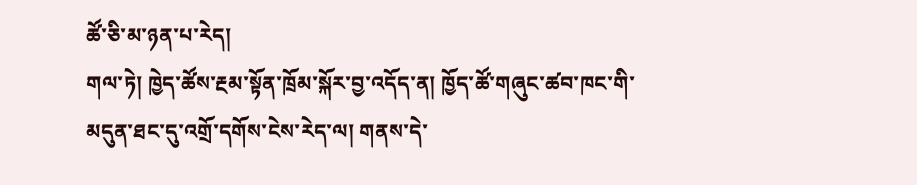ཚོ་ཅི་མ་ཉན་པ་རེད།
གལ་ཏེ། ཁྱེད་ཚོས་རྔམ་སྟོན་ཁྲོམ་སྐོར་བྱ་འདོད་ན། ཁྱོད་ཚོ་གཞུང་ཚབ་ཁང་གི་མདུན་ཐང་དུ་འགྲོ་དགོས་ངེས་རེད་ལ། གནས་དེ་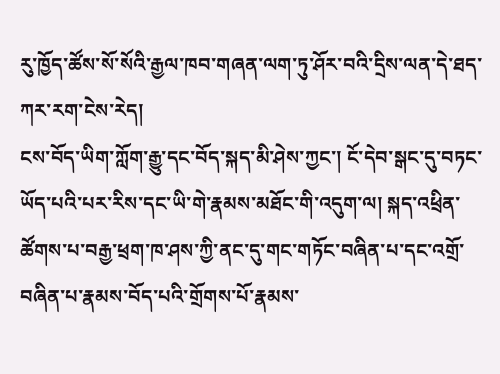རུ་ཁྱོད་ཚོས་སོ་སོའི་རྒྱལ་ཁབ་གཞན་ལག་ཏུ་ཤོར་བའི་དྲིས་ལན་དེ་ཐད་ཀར་རག་ངེས་རེད།
ངས་བོད་ཡིག་ཀློག་རྒྱུ་དང་བོད་སྐད་མི་ཤེས་ཀྱང་། ངོ་དེབ་སྒང་དུ་བཏང་ཡོད་པའི་པར་རིས་དང་ཡི་གེ་རྣམས་མཐོང་གི་འདུག་ལ། སྐད་འཕྲིན་ཚོགས་པ་བརྒྱ་ཕྲག་ཁ་ཤས་ཀྱི་ནང་དུ་གང་གཏོང་བཞིན་པ་དང་འགྲོ་བཞིན་པ་རྣམས་བོད་པའི་གྲོགས་པོ་རྣམས་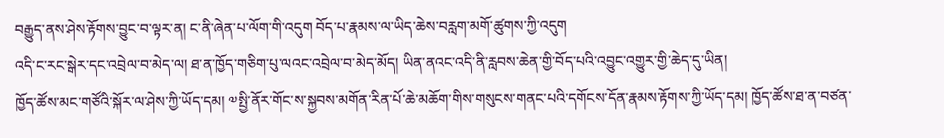བརྒྱུད་ནས་ཤེས་རྟོགས་བྱུང་བ་ལྟར་ན། ང་ནི་ཞེན་པ་ལོག་གི་འདུག བོད་པ་རྣམས་ལ་ཡིད་ཆེས་བརླག་མགོ་ཚུགས་ཀྱི་འདུག
འདི་ང་རང་སྒེར་དང་འབྲེལ་བ་མེད་ལ། ཐ་ན་ཁྱོད་གཅིག་པུ་ལའང་འབྲེལ་བ་མེད་མོད། ཡིན་ནའང་འདི་ནི་རླབས་ཆེན་གྱི་བོད་པའི་འབྱུང་འགྱུར་གྱི་ཆེད་དུ་ཡིན།
ཁྱོད་ཚོས་མང་གཙོའི་སྐོར་ལ་ཤེས་ཀྱི་ཡོད་དམ། ༧སྤྱི་ནོར་གོང་ས་སྐྱབས་མགོན་རིན་པོ་ཆེ་མཆོག་གིས་གསུངས་གནང་པའི་དགོངས་དོན་རྣམས་རྟོགས་ཀྱི་ཡོད་དམ། ཁྱོད་ཚོས་ཐ་ན་བཙན་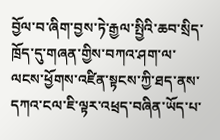བྱོལ་བ་ཞིག་བྱས་ཏེ་རྒྱལ་སྤྱིའི་ཆབ་སྲིད་ཁྲོད་དུ་གཞན་གྱིས་བཀའ་ཤག་ལ་ལངས་ཕྱོགས་འཛིན་སྟངས་ཀྱི་ཐད་ནས་དཀའ་ངལ་ཇི་ལྟར་འཕྲད་བཞིན་ཡོད་པ་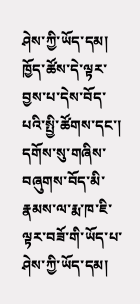ཤེས་ཀྱི་ཡོད་དམ། ཁྱོད་ཚོས་དེ་ལྟར་བྱས་པ་དེས་བོད་པའི་སྤྱི་ཚོགས་དང་། དགོས་སུ་གཞིས་བཞུགས་བོད་མི་རྣམས་ལ་རྨ་ཁ་ཇི་ལྟར་བཟོ་གི་ཡོད་པ་ཤེས་ཀྱི་ཡོད་དམ།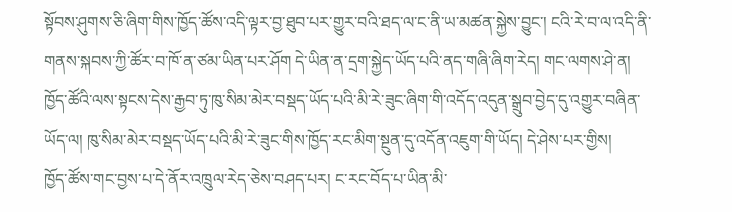སྟོབས་ཤུགས་ཅི་ཞིག་གིས་ཁྱོད་ཚོས་འདི་ལྟར་བྱ་ཐུབ་པར་གྱུར་བའི་ཐད་ལ་ང་ནི་ཡ་མཚན་སྐྱེས་བྱུང་། ངའི་རེ་བ་ལ་འདི་ནི་གནས་སྐབས་ཀྱི་ཚོར་བ་ཁོ་ན་ཙམ་ཡིན་པར་ཤོག དེ་ཡིན་ན་དྲག་སྐྱེད་ཡོད་པའི་ནད་གཞི་ཞིག་རེད། གང་ལགས་ཤེ་ན། ཁྱོད་ཚོའི་ལས་སྟངས་དེས་རྒྱབ་ཏུ་ཁུ་སིམ་མེར་བསྡད་ཡོད་པའི་མི་རེ་ཟུང་ཞིག་གི་འདོད་འདུན་སྒྲུབ་བྱེད་དུ་འགྱུར་བཞིན་ཡོད་ལ། ཁུ་སིམ་མེར་བསྡད་ཡོད་པའི་མི་རེ་ཟུང་གིས་ཁྱོད་རང་མིག་སྔུན་དུ་འདོན་འཇུག་གི་ཡོད། དེ་ཤེས་པར་གྱིས།
ཁྱོད་ཚོས་གང་བྱས་པ་དེ་ནོར་འཁྲུལ་རེད་ཅེས་བཤད་པར། ང་རང་བོད་པ་ཡིན་མི་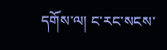དགོས་ལ། ང་རང་སངས་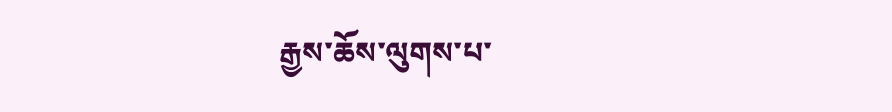རྒྱས་ཆོས་ལུགས་པ་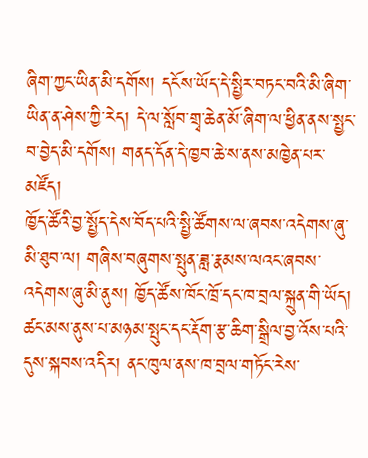ཞིག་ཀྱང་ཡིན་མི་དགོས། དངོས་ཡོད་དེ་སྤྱིར་བཏང་བའི་མི་ཞིག་ཡིན་ན་ཤེས་ཀྱི་རེད། དེ་ལ་སློབ་གྲྭ་ཆེན་མོ་ཞིག་ལ་ཕྱིན་ནས་སྤྱང་བ་བྱེད་མི་དགོས། གནད་དོན་དེ་ཁྱབ་ཆེ་ས་ནས་མཁྱེན་པར་མཛོད།
ཁྱོད་ཚོའི་བྱ་སྤྱོད་དེས་བོད་པའི་སྤྱི་ཚོགས་ལ་ཞབས་འདེགས་ཞུ་མི་ཐུབ་ལ། གཞིས་བཞུགས་སྤུན་ཟླ་རྣམས་ལའང་ཞབས་འདེགས་ཞུ་མི་ནུས། ཁྱོད་ཚོས་ཁོང་ཁྲོ་དང་ཁ་བྲལ་སྐྲུན་གི་ཡོད། ཚང་མས་ནུས་པ་མཉམ་སྤུང་དང་རྡོག་རྩ་ཆིག་སྒྲིལ་བྱ་འོས་པའི་དུས་སྐབས་འདིར། ནང་ཁུལ་ནས་ཁ་བྲལ་གཏོང་རེས་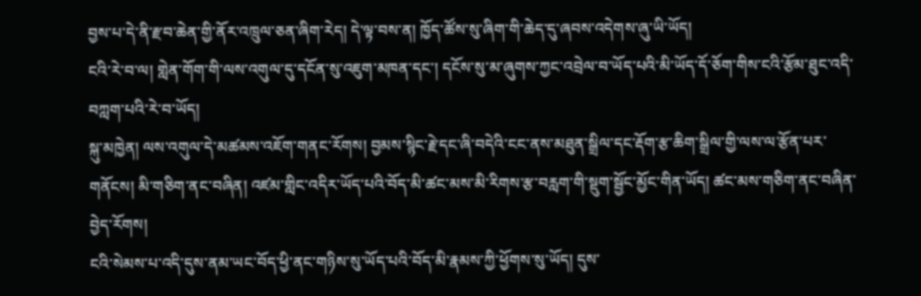བྱས་པ་དེ་ནི་རྫབ་ཆེན་གྱི་ནོར་འཁྲུལ་ཅན་ཞིག་རེད། དེ་ལྟ་བས་ན། ཁྱོད་ཚོས་སུ་ཞིག་གི་ཆེད་དུ་ཞབས་འདེགས་ཞུ་ཡི་ཡོད།
ངའི་རེ་བ་ལ། གླེན་གོག་གི་ལས་འགུལ་དུ་དངོན་སུ་འཇུག་མཁན་དང་། དངོས་སུ་མ་ཞུགས་ཀྱང་འབྲེལ་བ་ཡོད་པའི་མི་ཡོད་དོ་ཅོག་གིས་ངའི་རྩོམ་ཐུང་འདི་བཀླག་པའི་རེ་བ་ཡོད།
སྐུ་མཁྱེན། ལས་འགུལ་དེ་མཚམས་འཇོག་གནང་རོགས། བྱམས་སྙིང་རྗེ་དང་ཞི་བདེའི་ངང་ནས་མཐུན་སྒྲིལ་དང་རྡོག་རྩ་ཆིག་སྒྲིལ་གྱི་ལས་ལ་རྩོན་པར་གནོངས། མི་གཅིག་ནང་བཞིན། འཛམ་གླིང་འདིར་ཡོད་པའི་བོད་མི་ཚང་མས་མི་རིགས་རྩ་བརླག་གི་སྡུག་སྦྱོང་མྱོང་གིན་ཡོད། ཚང་མས་གཅིག་ནང་བཞིན་བྱེད་རོགས།
ངའི་སེམས་པ་འདི་དུས་ནམ་ཡང་བོད་ཕྱི་ནང་གཉིས་སུ་ཡོད་པའི་བོད་མི་རྣམས་ཀྱི་ཕྱོགས་སུ་ཡོད། དུས་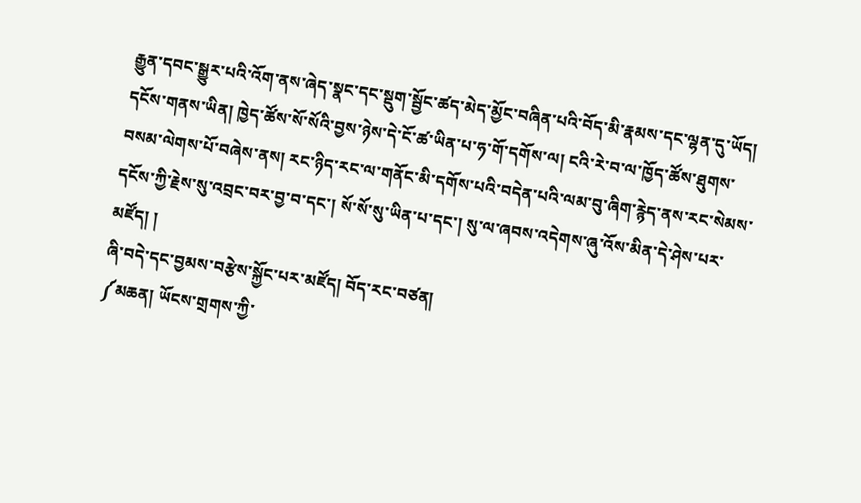རྒྱུན་དབང་སྒྱུར་པའི་འོག་ནས་ཞེད་སྣང་དང་སྡུག་སྦྱོང་ཚད་མེད་མྱོང་བཞིན་པའི་བོད་མི་རྣམས་དང་ལྷན་དུ་ཡོད།
དངོས་གནས་ཡིན། ཁྱེད་ཚོས་སོ་སོའི་བྱས་ཉེས་དེ་ངོ་ཚ་ཡིན་པ་ཧ་གོ་དགོས་ལ། ངའི་རེ་བ་ལ་ཁྱོད་ཚོས་ཐུགས་བསམ་ལེགས་པོ་བཞེས་ནས། རང་ཉིད་རང་ལ་གནོང་མི་དགོས་པའི་བདེན་པའི་ལམ་བུ་ཞིག་རྙེད་ནས་རང་སེམས་དངོས་ཀྱི་རྗེས་སུ་འབྲང་བར་བྱ་བ་དང་། སོ་སོ་སུ་ཡིན་པ་དང་། སུ་ལ་ཞབས་འདེགས་ཞུ་འོས་མིན་དེ་ཤེས་པར་མཛོད། །
ཞི་བདེ་དང་བྱམས་བརྩེས་སྐྱོང་པར་མཛོད། བོད་རང་བཙན།
༼མཆན། ཡོངས་གྲགས་ཀྱི་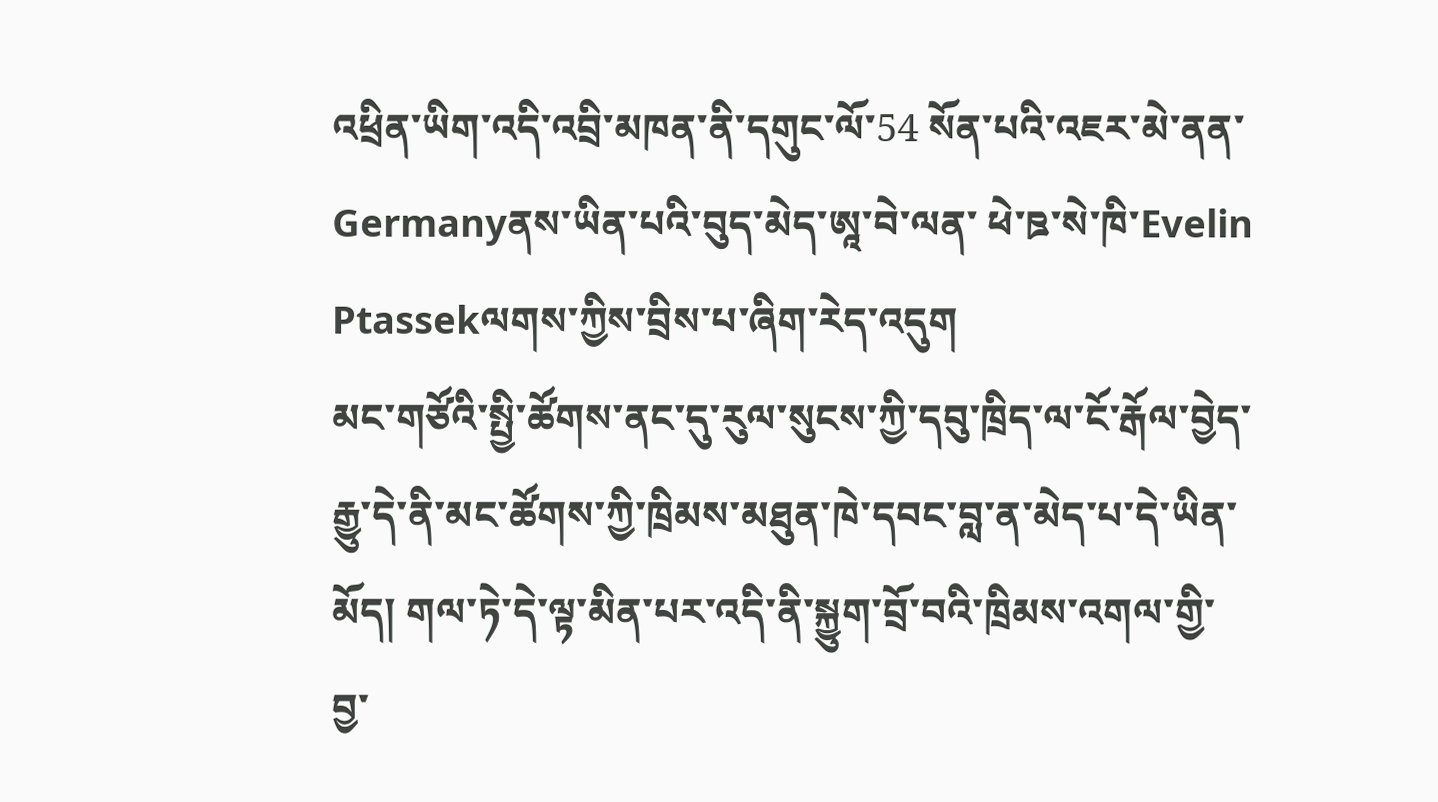འཕྲིན་ཡིག་འདི་འབྲི་མཁན་ནི་དགུང་ལོ་54 སོན་པའི་འཇར་མེ་ནན་Germanyནས་ཡིན་པའི་བུད་མེད་ཨཱ་བེ་ལན་ ཕེ་ཋ་སེ་ཁི་Evelin Ptassekལགས་ཀྱིས་བྲིས་པ་ཞིག་རེད་འདུག
མང་གཙོའི་སྤྱི་ཚོགས་ནང་དུ་རུལ་སུངས་ཀྱི་དབུ་ཁྲིད་ལ་ངོ་རྒོལ་བྱེད་རྒྱུ་དེ་ནི་མང་ཚོགས་ཀྱི་ཁྲིམས་མཐུན་ཁེ་དབང་བླ་ན་མེད་པ་དེ་ཡིན་མོད། གལ་ཏེ་དེ་ལྟ་མིན་པར་འདི་ནི་སྐྱུག་བྲོ་བའི་ཁྲིམས་འགལ་གྱི་བྱ་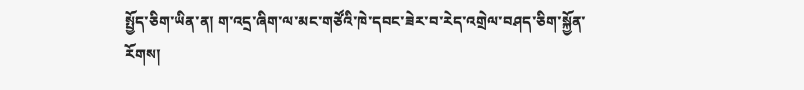སྤྱོད་ཅིག་ཡིན་ན། ག་འདྲ་ཞིག་ལ་མང་གཙོའི་ཁེ་དབང་ཟེར་བ་རེད་འགྲེལ་བཤད་ཅིག་སྐྱོན་རོགས།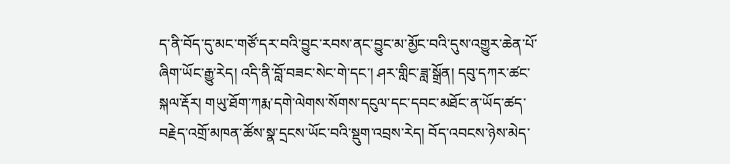ད་ནི་བོད་དུ་མང་གཙོ་དར་བའི་བྱུང་རབས་ནང་བྱུང་མ་མྱོང་བའི་དུས་འགྱུར་ཆེན་པོ་ཞིག་ཡོང་རྒྱུ་རེད། འདི་ནི་བློ་བཟང་སེང་གེ་དང་། ཤར་གླིང་ཟླ་སྒྲོན། དབུ་དཀར་ཚང་སྐལ་རྡོར། གཡུ་ཐོག་ཀརྨ་དགེ་ལེགས་སོགས་དངུལ་དང་དབང་མཐོང་ན་ཡོད་ཚད་བརྗེད་འགྲོ་མཁན་ཚོས་སྣ་དྲངས་ཡོང་བའི་སྡུག་འབྲས་རེད། བོད་འབངས་ཉེས་མེད་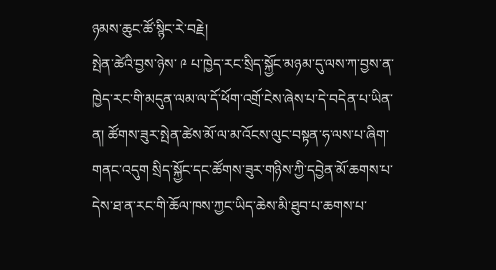ཉམས་ཆུང་ཚོ་སྙིང་རེ་བརྗེ།
སྤེན་ཚེའི་བྱས་ཉེས་ ༩ པ་ཁྱེད་རང་སྲིད་སྐྱོང་མཉམ་དུ་ལས་ཀ་བྱས་ན་ཁྱེད་རང་གི་མདུན་ལམ་ལ་དོ་ཕོག་འགྲོ་ངེས་ཞེས་པ་དེ་བདེན་པ་ཡིན་ན། ཚོགས་ཟུར་སྤེན་ཚེས་མོ་ལ་མ་འོངས་ལུང་བསྟན་ཧ་ལས་པ་ཞིག་གནང་འདུག སྲིད་སྐྱོང་དང་ཚོགས་ཟུར་གཉིས་ཀྱི་དབྱེན་མོ་ཆགས་པ་དེས་ཐ་ན་རང་གི་ཆོལ་ཁས་ཀྱང་ཡིད་ཆེས་མི་ཐུབ་པ་ཆགས་པ་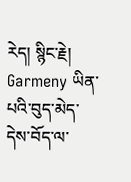རེད། སྙིང་རྗེ།
Garmeny ཡིན་པའི་བུད་མེད་དེས་བོད་ལ་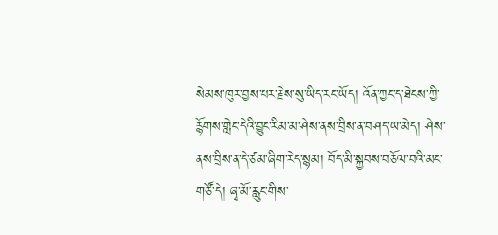སེམས་ཁུར་བྱས་པར་རྗེས་སུ་ཡིད་རང་ཡོད། འོན་ཀྱང་ད་ཐེངས་ཀྱི་རྙོགས་གླེང་དེའི་བྱུང་རིམ་མ་ཤེས་ནས་བྲིས་ན་བཤད་ཡ་མེད། ཤེས་ནས་བྲིས་ན་དེ་ཙམ་ཞིག་རེད་སྙམ། བོད་མི་སྐྱབས་བཅོལ་བའི་མང་གཙོ་དེ། ཞྭ་མོ་རླུང་གིས་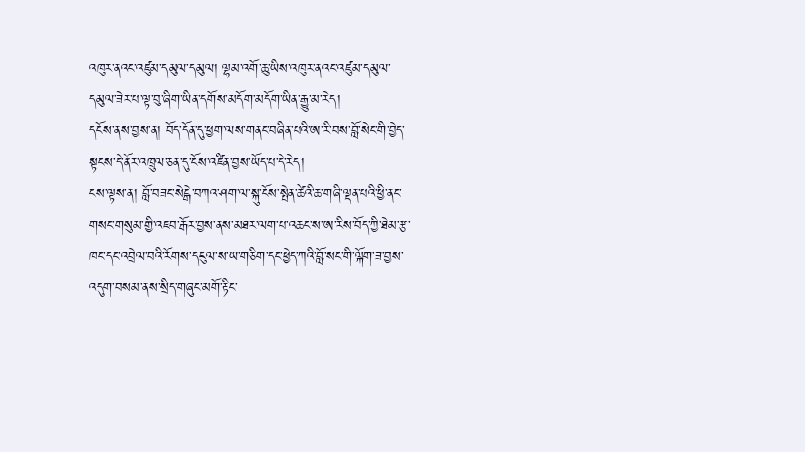འཁུར་ནའང་འཛུམ་དམུལ་དམུལ། ལྷམ་འགོ་ཆུ་ཡིས་འཁུར་ནའང་འཛུམ་དམུལ་དམུལ་ཟེར་པ་ལྟ་བུ་ཞིག་ཡིན་དགོས་མདོག་མདོག་ཡིན་རྒྱུ་མ་རེད།
དངོས་ནས་བྱས་ན། བོད་དོན་དུ་ཕྱག་ལས་གནང་བཞིན་པའི་ཨ་རི་བས་བློ་སེང་གི་བྱེད་སྟངས་དེ་ནོར་འཁྲུལ་ཅན་དུ་ངོས་འཛིན་བྱས་ཡོད་པ་དེ་རེད།
ངས་ལྟས་ན། བློ་བཟང་སེངྒེ་བཀའ་ཤག་ལ་སྐུ་ངོས་སྤེན་ཚེའི་ཆ་གཞི་ལྡན་པའི་ཕྱི་ནང་གསང་གསུམ་གྱི་འཇབ་རྒོར་བྱས་ནས་མཐར་ལག་པ་འཆང་ས་ཨ་རིས་བོད་ཀྱི་ཐེམ་རྩ་ཁང་དང་འབྲེལ་བའི་རོགས་དངུལ་ས་ཡ་གཅིག་དང་ཕྱེད་ཀའི་བློ་སང་གི་ལྐོག་ཟ་བྱས་འདུག་བསམ་ནས་སྲིད་གཞུང་མགོ་རྟིང་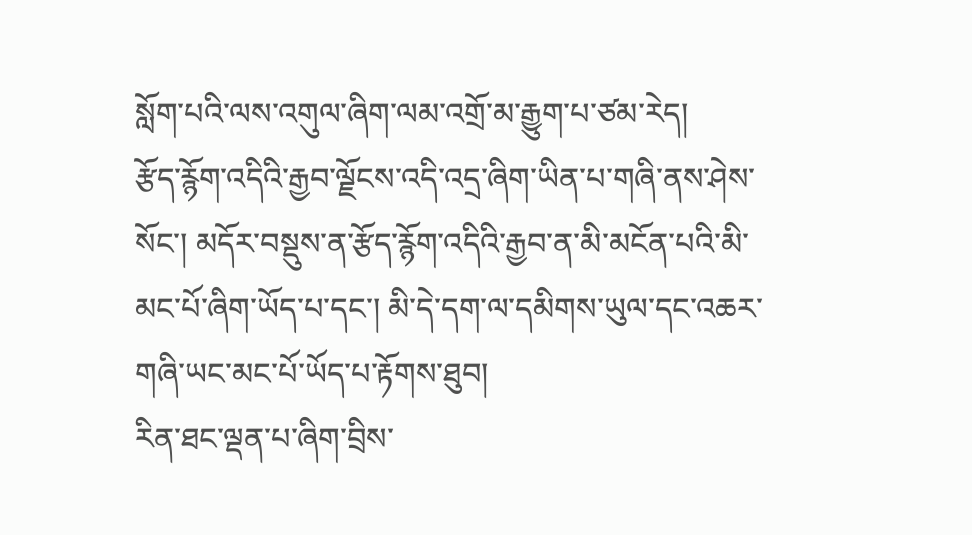སློག་པའི་ལས་འགུལ་ཞིག་ལམ་འགྲོ་མ་རྒྱུག་པ་ཙམ་རེད།
རྩོད་རྙོག་འདིའི་རྒྱབ་ལྗོངས་འདི་འདྲ་ཞིག་ཡིན་པ་གཞི་ནས་ཤེས་སོང་། མདོར་བསྡུས་ན་རྩོད་རྙོག་འདིའི་རྒྱབ་ན་མི་མངོན་པའི་མི་མང་པོ་ཞིག་ཡོད་པ་དང་། མི་དེ་དག་ལ་དམིགས་ཡུལ་དང་འཆར་གཞི་ཡང་མང་པོ་ཡོད་པ་རྟོགས་ཐུབ།
རིན་ཐང་ལྡན་པ་ཞིག་བྲིས་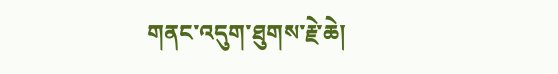གནང་འདུག་ཐུགས་རྗེ་ཆེ།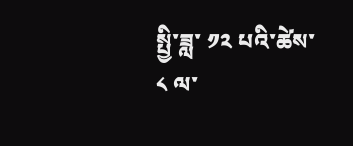སྤྱི་ཟླ་ ༡༢ པའི་ཚེས་ ༨ ལ་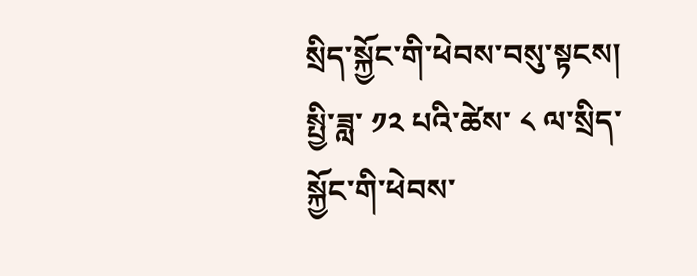སྲིད་སྐྱོང་གི་ཕེབས་བསུ་སྟངས།
སྤྱི་ཟླ་ ༡༢ པའི་ཚེས་ ༨ ལ་སྲིད་སྐྱོང་གི་ཕེབས་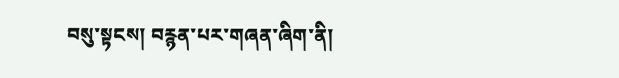བསུ་སྟངས། བརྙན་པར་གཞན་ཞིག་ནི།